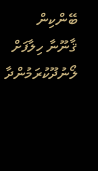ބޭންކިން ޤާނޫނާ ހިލާފަށް ލޯނުދޫކުރަމުންދާ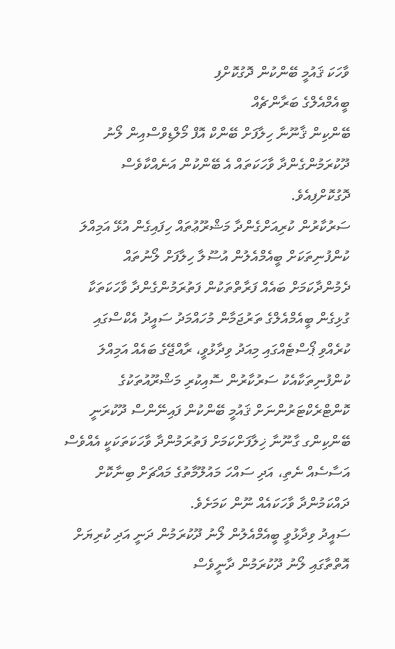ވާހަކަ ޤައުމީ ބޭންކުން ދޮގުކޮށްފި
ބީއެމްއެލްގެ ބަރާންޗެއް
ބޭންކިން ޤާނޫނާ ހިލާފަށް ބޭންކް އޮފް މޯލްޑިވްސްއިން ލޯނު ދޫކުރަމުންގެންދާ ވާހަކަތައް އެ ބޭންކުން އަނެއްކާވެސް ދޮގުކޮށްފިއެވެ.
ސަރުކާރުން ކުރިއަށްގެންދާ މަޝްރޫޢުތައް ހިފައިގެން އުޅޭ އަމިއްލަ ކުންފުނިތަކަށް ބީއެމްއެލުން އުސޫލާ ހިލާފަށް ލޯނުތައް ދެމުންދާކަމަށް ބައެއް ފަރާތްތަކުން ފަތުރަމުންގެންދާ ވާހަކަތަކާ ގުޅިގެން ބީއެމްއެލްގެ ތަރުޖަމާން މުހައްމަދު ސައީދު އެކްސްގައި ކުރެއްވި ޕޯސްޓެއްގައި މިއަދު ވިދާޅުވީ، ރާއްޖޭގެ ބައެއް އަމިއްލަ ކުންފުނިތަކާއެކު ސަރުކާރުން ސޮއިކުރި މަޝްރޫއުތަކުގެ ކޮންޓްރެކްޓަރުންނަށް ޤައުމީ ބޭންކުން ފައިނޭންސް ދޫކުރަނީ ބޭންކިންގ ގާނޫނާ ޚިލާފަށްކަމަށް ފަތުރަމުންދާ ވާހަކަތަކަކީ އެއްވެސް އަސާސެއް ނެތި، އަދި ސައްހަ މައުލޫމާތުގެ މައްޗަށް ބިނާކޮށް ދައްކަމުންދާ ވާހަކައެއް ނޫން ކަމަށެވެ.
ސައީދު ވިދާޅުވީ ބީއެމްއެލުން ލޯނު ދޫކުރަމުން ދަނީ އަދި ކުރިޔަށް އޮތްތާގައި ލޯނު ދޫކުރަމުން ދާނީވެސް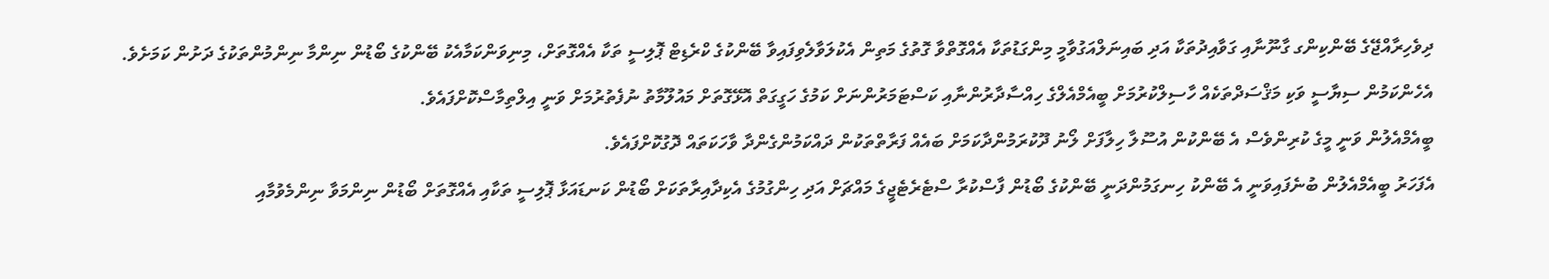ދިވެހިރާއްޖޭގެ ބޭންކިންގ ގާނޫނާއި ގަވާއިދުތަކާ އަދި ބައިނަލްއަގުވާމީ މިންގަޑުތަކާ އެއްގޮތްވާ ގޮތުގެ މަތިން އެކުލަވާލެވިފައިވާ ބޭންކުގެ ކްރެޑިޓް ޕޮލިސީ ތަކާ އެއްގޮތަށް، މިނިވަންކަމާއެކު ބޭންކުގެ ބޯޑުން ނިންމާ ނިންމުންތަކުގެ ދަށުން ކަމަށެވެ. އެހެންކަމުން ސިޔާސީ ވަކި މަޤްސަދްތަކެއް ހާސިލްކުރުމަށް ބީއެމްއެލްގެ ހިއްސާދާރުންނާއި ކަސްޓަމަރުންނަށް ކަމުގެ ހަގީގަތް އޮޅޭގޮތަށް މައުލޫމާތު ނުފެތުރުމަށް ވަނީ އިލްތިމާސްކޮށްފައެވެ.
ބީއެމްއެލުން ވަނީ މީގެ ކުރިންވެސް އެ ބޭންކުން އުސޫލާ ހިލާފަށް ލޯނު ދޫކުރަމުންދާކަމަށް ބައެއް ފަރާތްތަކުން ދައްކަމުންގެންދާ ވާހަކަތައް ދޮގުކޮށްފައެވެ.
އެފަހަރު ބީއެމްއެލުން ބުނެފައިވަނީ އެ ބޭންކު ހިނގަމުންދަނީ ބޭންކުގެ ބޯޑުން ފާސްކުރާ ސްޓެރެޓެޖީގެ މައްޗަށް އަދި ހިންގުމުގެ އެކިދާއިރާތަކަށް ބޯޑުން ކަނޑައަޅާ ޕޮލިސީ ތަކާއި އެއްގޮތަށް ބޯޑުން ނިންމަވާ ނިންމެވުމާއި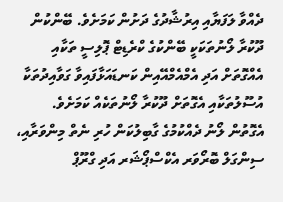ދެއްވާ ލަފަޔާއި އިރުޝާދުގެ ދަށުން ކަމަށެވެ. ބޭންކުން ދޫކުރާ ލޯނުތަކަކީ ބޭންކުގެ ކްރެޑިޓް ޕޮލިސީ ތަކާއި އެއްގޮތަށް އަދި އެމްއެމްއޭއިން ކަނޑައަޅާފައިވާ ގަވާއިދުތަކާ އުސޫލުތަކާއި އެގޮތަށް ދޫކުރާ ލޯނުތަކެއް ކަމަށެވެ.
އެގޮތުން ލޯނު ދެއްކުމުގެ ގާބިލުކަން ހުރި ނެތް މިންވަރާއި، ސިންގަލް ބޮރޯވަރ އެކްސްޕޯޝަރ އަދި ގްރޫޕް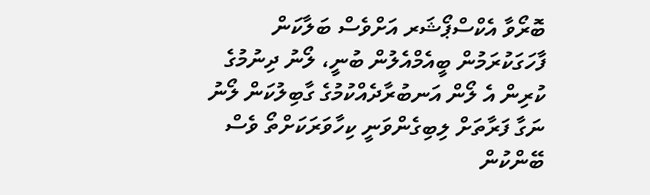ބޮރޯވާ އެކްސްޕޯޝަރ އަށްވެސް ބަލާކަން ފާހަގަކުރަމުން ބީއެމްއެލުން ބުނީ، ލޯނު ދިނުމުގެ ކުރިން އެ ލޯން އަނބުރާދެއްކުމުގެ ގާބިލުކަން ލޯނު ނަގާ ފަރާތަށް ލިބިގެންވަނީ ކިހާވަރަކަށްތޯ ވެސް ބޭންކުން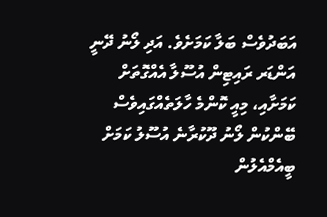އަބަދުވެސް ބަލާ ކަމަށެވެ. އަދި ލޯނު ދޭނީ އަންޑަރ ރައިޓިން އުސޫލާ އެއްގޮތަށް ކަމަށާއި، މިއީ ކޮންމެ ހާލަތެއްގައިވެސް ބޭންކުން ލޯނު ދޫކުރާނެ އުސޫލު ކަމަށް ބީއެމްއެލުން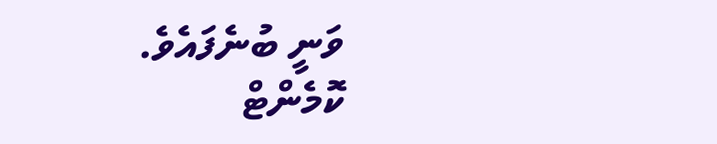ވަނީ ބުނެފައެވެ.
ކޮމެންޓް